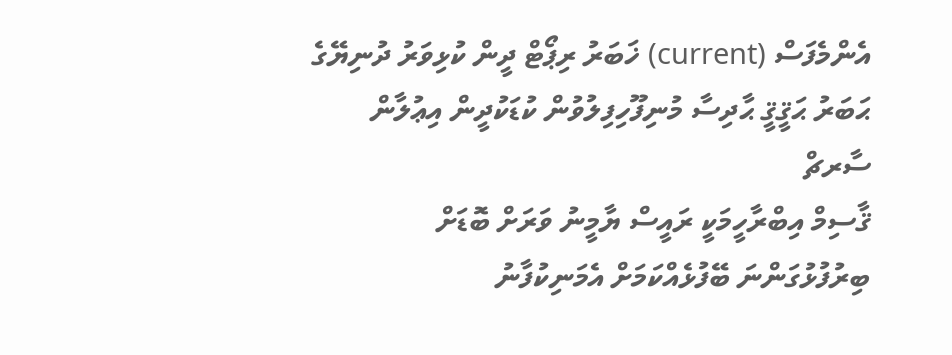އެންމެފަސް (current) ޚަބަރު ރިޕޯޓް ދީން ކުޅިވަރު ދުނިޔޭގެ ޙަބަރު ޙަޤީޤީ ޙާދިސާ މުނިފޫހިފިލުވުން ކުޑަކުދީން އިޢުލާން ސާރޗް
ޤާސިމް އިބްރާހީމަކީ ރައީސް ޔާމީނު ވަރަށް ބޮޑަށް ބިރުފުޅުގަންނަ ބޭފުޅެއްކަމަށް އެމަނިކުފާނު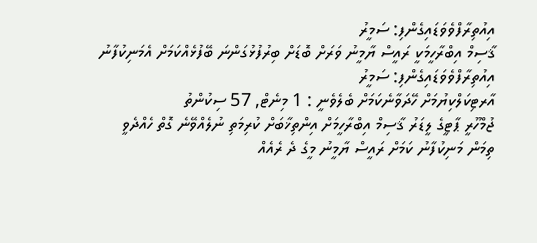އިއުތިރާފްވެވަޑައިގެންފި: ސަމީރު
ޤާސިމް އިބްރާހީމަކީ ރައީސް ޔާމީނު ވަރަށް ބޮޑަށް ބިރުފުޅުގަންނަ ބޭފުޅެއްކަމަށް އެމަނިކުފާނު އިއުތިރާފްވެވަޑައިގެންފި: ސަމީރު
އާރޓިކަލްކިޔުމަށް ހޭދަވާނެކަމަށް ބެލެވެނީ : 1 މިނެޓް, 57 ސިކުންތު
ޖުމްހޫރީ ޕާޓީގެ ލީޑަރު ޤާސިމް އިބްރާހީމަށް އިންތިޚާބަށް ކުރިމަތި ނުލެއްވޭނެ ގޮތް ހެއްދެވީ ތިމަން މަނިކުފާނު ކަމަށް ރައީސް ޔާމީނު މީގެ ދެ ރެއެއް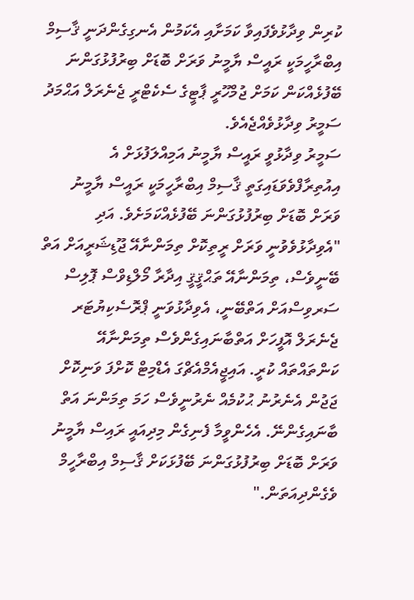ކުރިން ވިދާޅުވެފައިވާ ކަމަށާއި އެކަމުން އެނގިގެންދަނީ ޤާސިމް އިބްރާހީމަކީ ރައީސް ޔާމީނު ވަރަށް ބޮޑަށް ބިރުފުޅުގަންނަ ބޭފުޅެއްކަން ކަމަށް ޖުމްހޫރީ ޕާޓީގެ ސެކެޓްރީ ޖެނެރަލް އަޙްމަދު ސަމީރު ވިދާޅުވެއްޖެއެވެ.
ސަމީރު ވިދާޅުވީ ރައީސް ޔާމީނު އަމިއްލަފުޅަށް އެ އިއުތިރާފްވެވަޑައިގަތީ ޤާސިމް އިބްރާހީމަކީ ރައީސް ޔާމީނު ވަރަށް ބޮޑަށް ބިރުފުޅުގަންނަ ބޭފުޅެއްކަމަށެވެ. އަދި "އެވިދާޅުވެވުނީ ވަރަށް ރީތިކޮށް ތިމަންނާއޭ ޖޫޑިޝަރީއަށް އަތް ބޭނީވެސް، ތިމަންނާއޭ ތަޙްޤީޤީ އިދާރާ މޯލްޑިވްސް ޕޮލިސް ސަރވިސްއަށް އަތްބޭނީ، އެވިދާޅުވަނީ ޕްރޮސެކިޔުޓަރ ޖެނެރަލް އޮފީހަށް އަތްބާނައިގެންވެސް ތިމަންނާއޭ ކަންތައްތައް ކުރީ. އައިޖީއެމްއެޗްގަ އެޑްމިޓް ކޮށްފަ ވަނިކޮށް ޖަޖުން އެނެރުނު ޙުކުމެއް ނެރުނީވެސް ހަމަ ތިމަންނަ އަތް ބާނައިގެންނޭ. އެހެންވީމާ ފެނިގެން މިދިއައީ ރައިސް ޔާމީނު ވަރަށް ބޮޑަށް ބިރުފުޅުގަންނަ ބޭފުޅަކަށް ޤާސިމް އިބްރާހީމް ވެގެންދިއަތަން."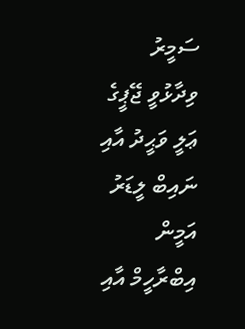ސަމީރު ވިދާޅުވީ ޖޭޕީގެ ޢަލީ ވަޙީދު އާއި ނައިބް ލީޑަރު އަމީން އިބްރާހީމް އާއި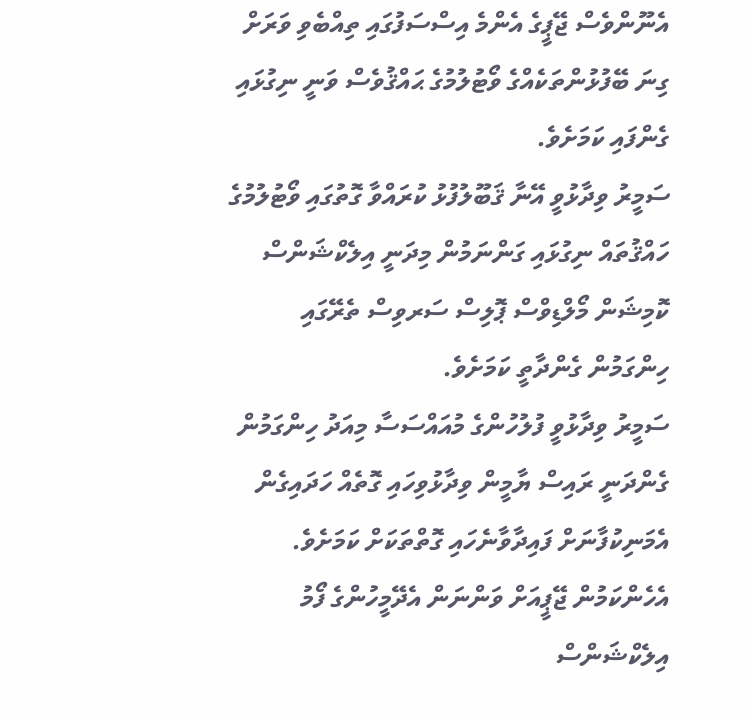އެނޫންވެސް ޖޭޕީގެ އެންމެ އިސްސަފުގައި ތިއްބެވި ވަރަށް ގިނަ ބޭފުޅުންތަކެއްގެ ވޯޓުލުމުގެ ޙައްޤުވެސް ވަނީ ނިގުޅައި ގެންފައި ކަމަށެވެ.
ސަމީރު ވިދާޅުވީ އޭނާ ޤަބޫލުފުޅު ކުރައްވާ ގޮތުގައި ވޯޓުލުމުގެ ހައްޤުތައް ނިގުޅައި ގަންނަމުން މިދަނީ އިލެކްޝަންސް ކޮމިޝަން މޯލްޑިވްސް ޕޮލިސް ސަރވިސް ތެރޭގައި ހިންގަމުން ގެންދާތީ ކަމަށެވެ.
ސަމީރު ވިދާޅުވީ ފުލުހުންގެ މުއައްސަސާ މިއަދު ހިންގަމުން ގެންދަނީ ރައިސް ޔާމީން ވިދާޅުވިހައި ގޮތެއް ހަދައިގެން އެމަނިކުފާނަށް ފައިދާވާނެހައި ގޮތްތަކަށް ކަމަށެވެ. އެހެންކަމުން ޖޭޕީއަށް ވަންނަން އެދޭމީހުންގެ ފޯމު އިލެކްޝަންސް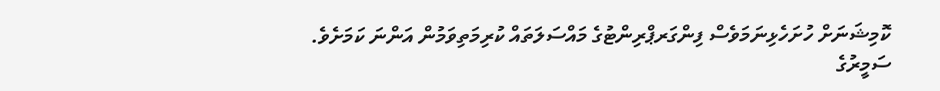ކޮމިޝަނަށް ހުށަހެޅިނަމަވެސް ފިންގަރޕްރިންޓުގެ މައްސަލަތައް ކުރިމަތިވަމުން އަންނަ ކަމަށެވެ.
ސަމީރުގެ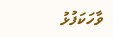ވާހަކަފުޅު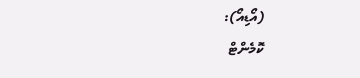(އޯޑިއޯ):
ކޮމެންޓް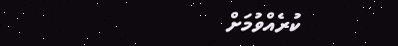ކުރެއްވުމަށް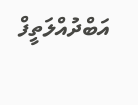އަބްދުއްލަތީފް